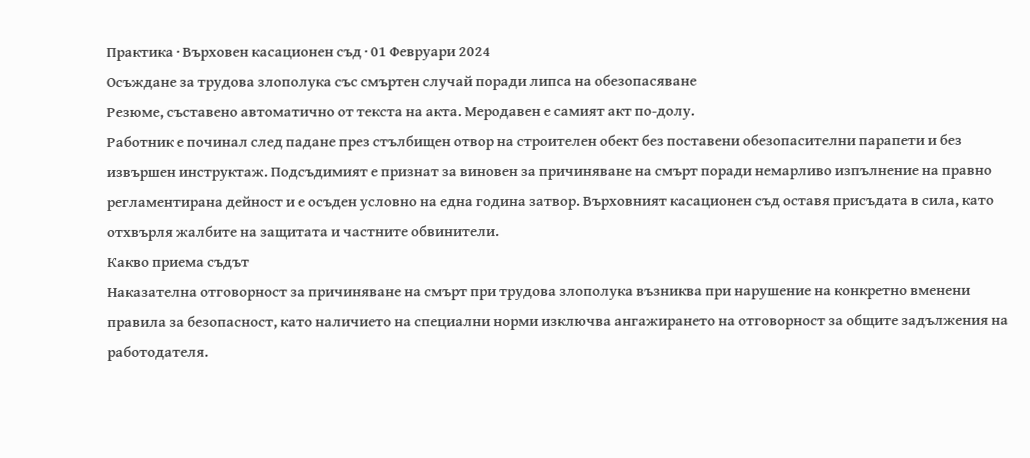Практика · Върховен касационен съд · 01 Февруари 2024
Осъждане за трудова злополука със смъртен случай поради липса на обезопасяване
Резюме, съставено автоматично от текста на акта. Меродавен е самият акт по-долу.
Работник е починал след падане през стълбищен отвор на строителен обект без поставени обезопасителни парапети и без извършен инструктаж. Подсъдимият е признат за виновен за причиняване на смърт поради немарливо изпълнение на правно регламентирана дейност и е осъден условно на една година затвор. Върховният касационен съд оставя присъдата в сила, като отхвърля жалбите на защитата и частните обвинители.
Какво приема съдът
Наказателна отговорност за причиняване на смърт при трудова злополука възниква при нарушение на конкретно вменени правила за безопасност, като наличието на специални норми изключва ангажирането на отговорност за общите задължения на работодателя.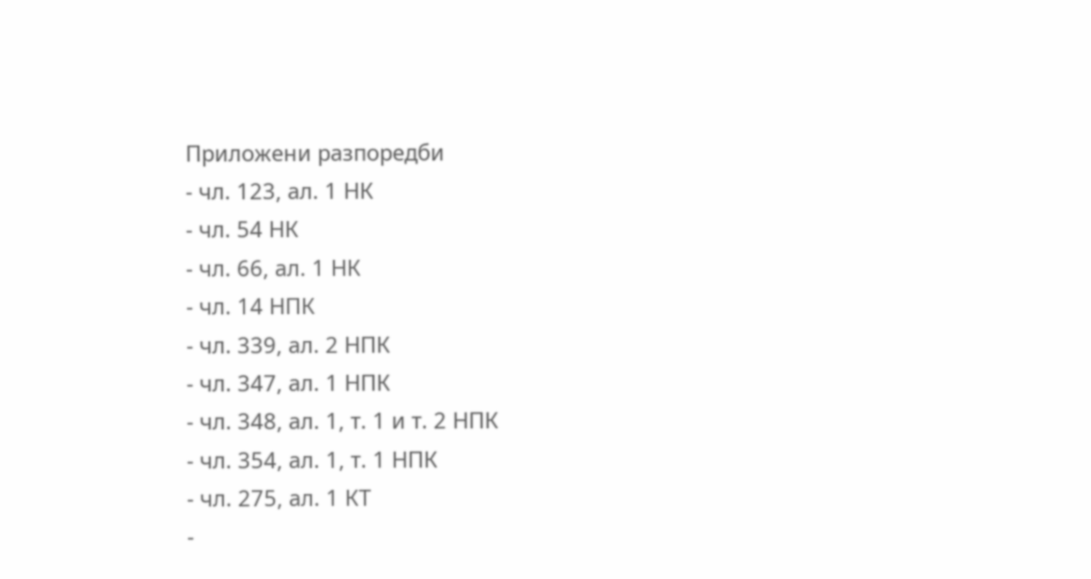Приложени разпоредби
- чл. 123, ал. 1 НК
- чл. 54 НК
- чл. 66, ал. 1 НК
- чл. 14 НПК
- чл. 339, ал. 2 НПК
- чл. 347, ал. 1 НПК
- чл. 348, ал. 1, т. 1 и т. 2 НПК
- чл. 354, ал. 1, т. 1 НПК
- чл. 275, ал. 1 КТ
-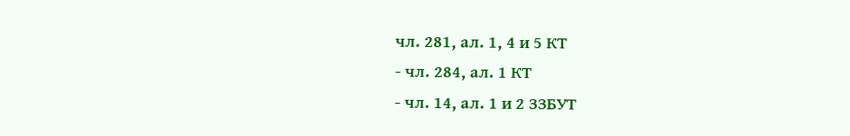чл. 281, ал. 1, 4 и 5 КТ
- чл. 284, ал. 1 КТ
- чл. 14, ал. 1 и 2 ЗЗБУТ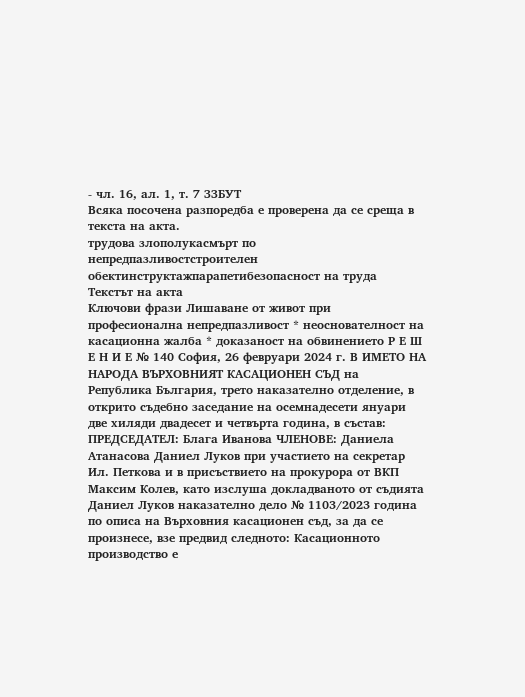- чл. 16, ал. 1, т. 7 ЗЗБУТ
Всяка посочена разпоредба е проверена да се среща в текста на акта.
трудова злополукасмърт по непредпазливостстроителен обектинструктажпарапетибезопасност на труда
Текстът на акта
Ключови фрази Лишаване от живот при професионална непредпазливост * неоснователност на касационна жалба * доказаност на обвинението Р Е Ш Е Н И Е № 140 София, 26 февруари 2024 г. В ИМЕТО НА НАРОДА ВЪРХОВНИЯТ КАСАЦИОНЕН СЪД на Република България, трето наказателно отделение, в открито съдебно заседание на осемнадесети януари две хиляди двадесет и четвърта година, в състав: ПРЕДСЕДАТЕЛ: Блага Иванова ЧЛЕНОВЕ: Даниела Атанасова Даниел Луков при участието на секретар Ил. Петкова и в присъствието на прокурора от ВКП Максим Колев, като изслуша докладваното от съдията Даниел Луков наказателно дело № 1103/2023 година по описа на Върховния касационен съд, за да се произнесе, взе предвид следното: Касационното производство е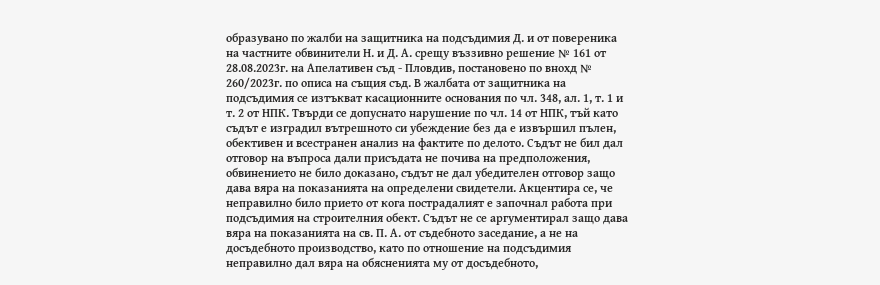образувано по жалби на защитника на подсъдимия Д. и от повереника на частните обвинители Н. и Д. А. срещу въззивно решение № 161 от 28.08.2023г. на Апелативен съд - Пловдив, постановено по внохд № 260/2023г. по описа на същия съд. В жалбата от защитника на подсъдимия се изтъкват касационните основания по чл. 348, ал. 1, т. 1 и т. 2 от НПК. Твърди се допуснато нарушение по чл. 14 от НПК, тъй като съдът е изградил вътрешното си убеждение без да е извършил пълен, обективен и всестранен анализ на фактите по делото. Съдът не бил дал отговор на въпроса дали присъдата не почива на предположения, обвинението не било доказано, съдът не дал убедителен отговор защо дава вяра на показанията на определени свидетели. Акцентира се, че неправилно било прието от кога пострадалият е започнал работа при подсъдимия на строителния обект. Съдът не се аргументирал защо дава вяра на показанията на св. П. А. от съдебното заседание, а не на досъдебното производство, като по отношение на подсъдимия неправилно дал вяра на обясненията му от досъдебното,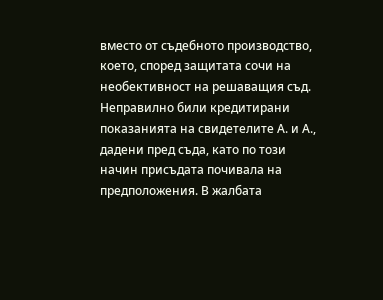вместо от съдебното производство, което, според защитата сочи на необективност на решаващия съд. Неправилно били кредитирани показанията на свидетелите А. и А., дадени пред съда, като по този начин присъдата почивала на предположения. В жалбата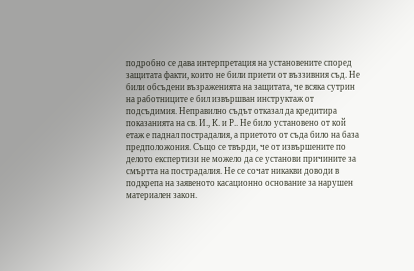подробно се дава интерпретация на установените според защитата факти, които не били приети от въззивния съд. Не били обсъдени възраженията на защитата, че всяка сутрин на работниците е бил извършван инструктаж от подсъдимия. Неправилно съдът отказал да кредитира показанията на св. И., К. и Р.. Не било установено от кой етаж е паднал пострадалия, а приетото от съда било на база предположония. Също се твърди, че от извършените по делото експертизи не можело да се установи причините за смъртта на пострадалия. Не се сочат никакви доводи в подкрепа на заявеното касационно основание за нарушен материален закон.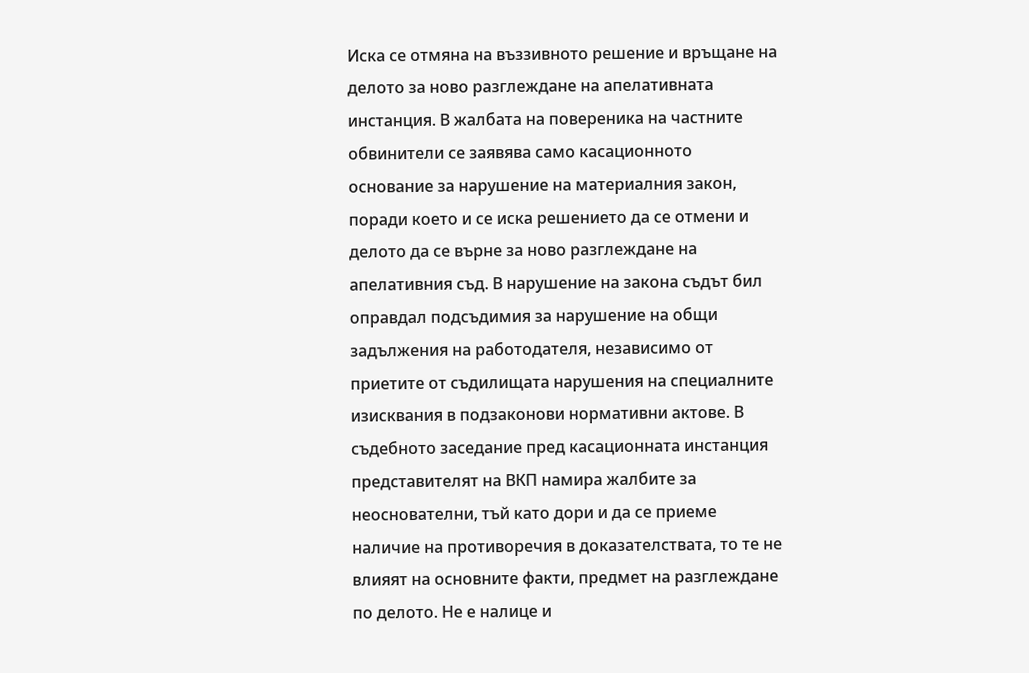Иска се отмяна на въззивното решение и връщане на делото за ново разглеждане на апелативната инстанция. В жалбата на повереника на частните обвинители се заявява само касационното основание за нарушение на материалния закон, поради което и се иска решението да се отмени и делото да се върне за ново разглеждане на апелативния съд. В нарушение на закона съдът бил оправдал подсъдимия за нарушение на общи задължения на работодателя, независимо от приетите от съдилищата нарушения на специалните изисквания в подзаконови нормативни актове. В съдебното заседание пред касационната инстанция представителят на ВКП намира жалбите за неоснователни, тъй като дори и да се приеме наличие на противоречия в доказателствата, то те не влияят на основните факти, предмет на разглеждане по делото. Не е налице и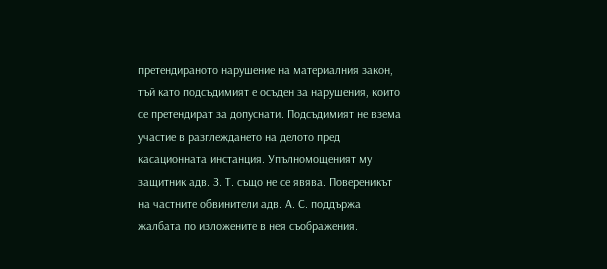претендираното нарушение на материалния закон, тъй като подсъдимият е осъден за нарушения, които се претендират за допуснати. Подсъдимият не взема участие в разглеждането на делото пред касационната инстанция. Упълномощеният му защитник адв. З. Т. също не се явява. Повереникът на частните обвинители адв. А. С. поддържа жалбата по изложените в нея съображения.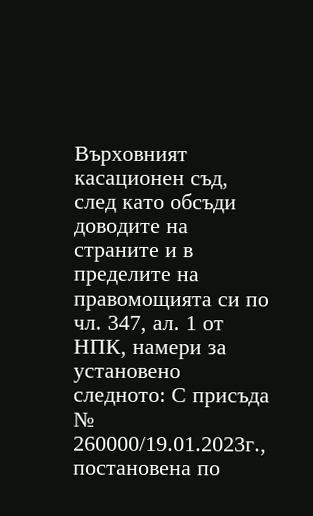Върховният касационен съд, след като обсъди доводите на страните и в пределите на правомощията си по чл. 347, ал. 1 от НПК, намери за установено следното: С присъда № 260000/19.01.2023г., постановена по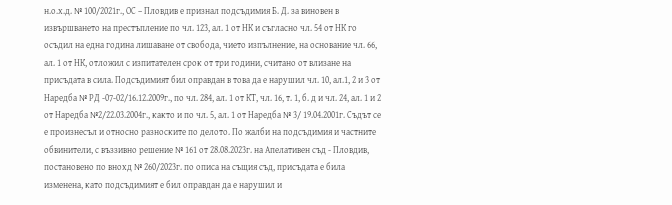н.о.х.д. № 100/2021г., ОС – Пловдив е признал подсъдимия Б. Д. за виновен в извършването на престъпление по чл. 123, ал. 1 от НК и съгласно чл. 54 от НК го осъдил на една година лишаване от свобода, чието изпълнение, на основание чл. 66, ал. 1 от НК, отложил с изпитателен срок от три години, считано от влизане на присъдата в сила. Подсъдимият бил оправдан в това да е нарушил чл. 10, ал.1, 2 и 3 от Наредба № РД -07-02/16.12.2009г., по чл. 284, ал. 1 от КТ, чл. 16, т. 1, б. д и чл. 24, ал. 1 и 2 от Наредба №2/22.03.2004г., както и по чл. 5, ал. 1 от Наредба № 3/ 19.04.2001г. Съдът се е произнесъл и относно разноските по делото. По жалби на подсъдимия и частните обвинители, с въззивно решение № 161 от 28.08.2023г. на Апелативен съд - Пловдив, постановено по внохд № 260/2023г. по описа на същия съд, присъдата е била изменена, като подсъдимият е бил оправдан да е нарушил и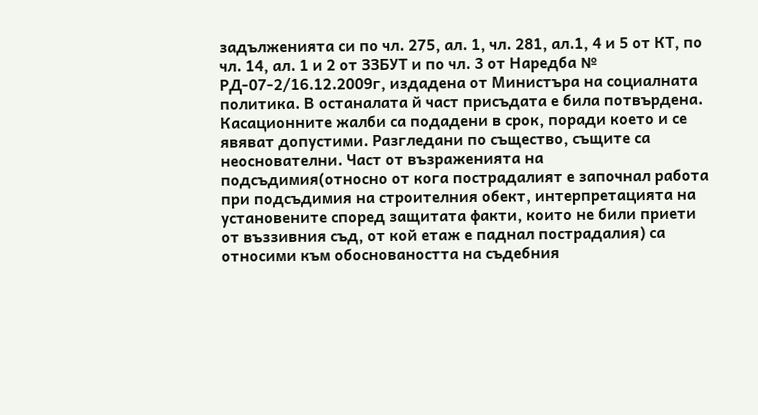задълженията си по чл. 275, ал. 1, чл. 281, ал.1, 4 и 5 от КТ, по чл. 14, ал. 1 и 2 от ЗЗБУТ и по чл. 3 от Наредба № РД-07-2/16.12.2009г, издадена от Министъра на социалната политика. В останалата й част присъдата е била потвърдена. Касационните жалби са подадени в срок, поради което и се явяват допустими. Разгледани по същество, същите са неоснователни. Част от възраженията на подсъдимия(относно от кога пострадалият е започнал работа при подсъдимия на строителния обект, интерпретацията на установените според защитата факти, които не били приети от въззивния съд, от кой етаж е паднал пострадалия) са относими към обосноваността на съдебния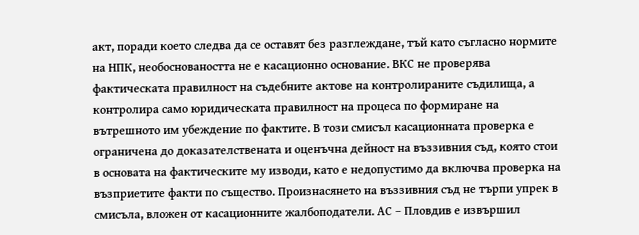акт, поради което следва да се оставят без разглеждане, тъй като съгласно нормите на НПК, необосноваността не е касационно основание. ВКС не проверява фактическата правилност на съдебните актове на контролираните съдилища, а контролира само юридическата правилност на процеса по формиране на вътрешното им убеждение по фактите. В този смисъл касационната проверка е ограничена до доказателствената и оценъчна дейност на въззивния съд, която стои в основата на фактическите му изводи, като е недопустимо да включва проверка на възприетите факти по същество. Произнасянето на въззивния съд не търпи упрек в смисъла, вложен от касационните жалбоподатели. АС – Пловдив е извършил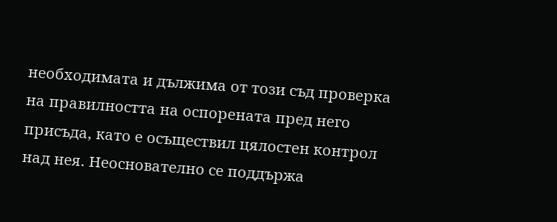необходимата и дължима от този съд проверка на правилността на оспорената пред него присъда, като е осъществил цялостен контрол над нея. Неоснователно се поддържа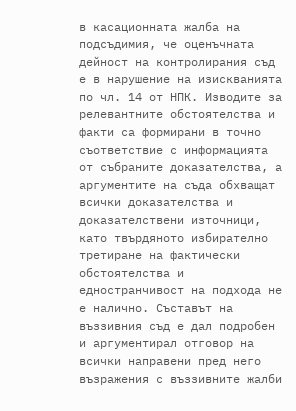в касационната жалба на подсъдимия, че оценъчната дейност на контролирания съд е в нарушение на изискванията по чл. 14 от НПК. Изводите за релевантните обстоятелства и факти са формирани в точно съответствие с информацията от събраните доказателства, а аргументите на съда обхващат всички доказателства и доказателствени източници, като твърдяното избирателно третиране на фактически обстоятелства и едностранчивост на подхода не е налично. Съставът на въззивния съд е дал подробен и аргументирал отговор на всички направени пред него възражения с въззивните жалби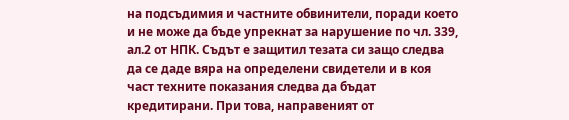на подсъдимия и частните обвинители, поради което и не може да бъде упрекнат за нарушение по чл. 339, ал.2 от НПК. Съдът е защитил тезата си защо следва да се даде вяра на определени свидетели и в коя част техните показания следва да бъдат кредитирани. При това, направеният от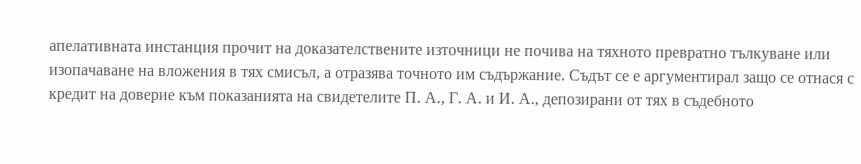апелативната инстанция прочит на доказателствените източници не почива на тяхното превратно тълкуване или изопачаване на вложения в тях смисъл, а отразява точното им съдържание. Съдът се е аргументирал защо се отнася с кредит на доверие към показанията на свидетелите П. А., Г. А. и И. А., депозирани от тях в съдебното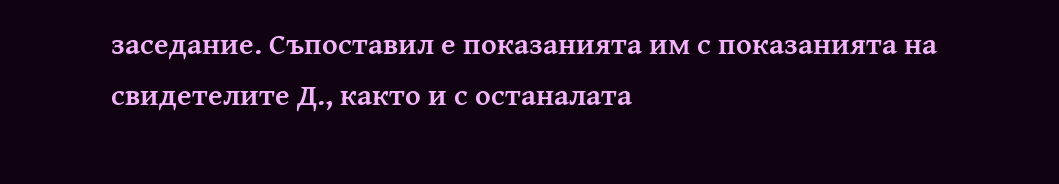заседание. Съпоставил е показанията им с показанията на свидетелите Д., както и с останалата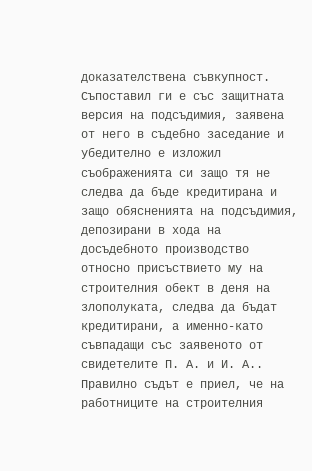доказателствена съвкупност. Съпоставил ги е със защитната версия на подсъдимия, заявена от него в съдебно заседание и убедително е изложил съображенията си защо тя не следва да бъде кредитирана и защо обясненията на подсъдимия, депозирани в хода на досъдебното производство относно присъствието му на строителния обект в деня на злополуката, следва да бъдат кредитирани, а именно-като съвпадащи със заявеното от свидетелите П. А. и И. А.. Правилно съдът е приел, че на работниците на строителния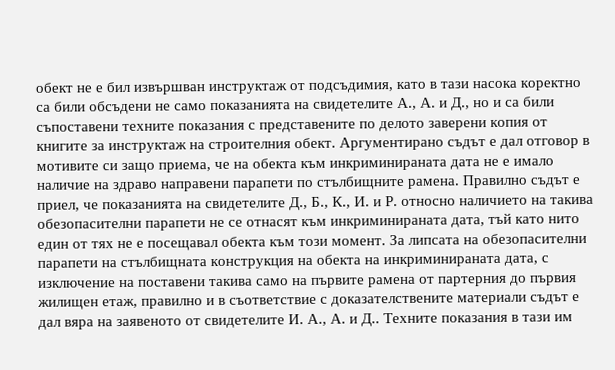обект не е бил извършван инструктаж от подсъдимия, като в тази насока коректно са били обсъдени не само показанията на свидетелите А., А. и Д., но и са били съпоставени техните показания с представените по делото заверени копия от книгите за инструктаж на строителния обект. Аргументирано съдът е дал отговор в мотивите си защо приема, че на обекта към инкриминираната дата не е имало наличие на здраво направени парапети по стълбищните рамена. Правилно съдът е приел, че показанията на свидетелите Д., Б., К., И. и Р. относно наличието на такива обезопасителни парапети не се отнасят към инкриминираната дата, тъй като нито един от тях не е посещавал обекта към този момент. За липсата на обезопасителни парапети на стълбищната конструкция на обекта на инкриминираната дата, с изключение на поставени такива само на първите рамена от партерния до първия жилищен етаж, правилно и в съответствие с доказателствените материали съдът е дал вяра на заявеното от свидетелите И. А., А. и Д.. Техните показания в тази им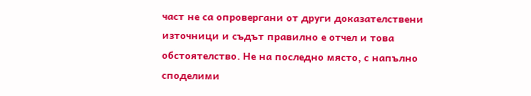част не са опровергани от други доказателствени източници и съдът правилно е отчел и това обстоятелство. Не на последно място, с напълно споделими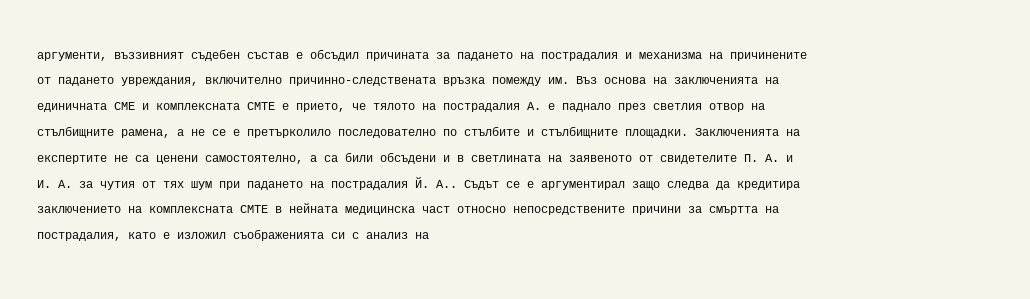аргументи, въззивният съдебен състав е обсъдил причината за падането на пострадалия и механизма на причинените от падането увреждания, включително причинно-следствената връзка помежду им. Въз основа на заключенията на единичната СМЕ и комплексната СМТЕ е прието, че тялото на пострадалия А. е паднало през светлия отвор на стълбищните рамена, а не се е претърколило последователно по стълбите и стълбищните площадки. Заключенията на експертите не са ценени самостоятелно, а са били обсъдени и в светлината на заявеното от свидетелите П. А. и И. А. за чутия от тях шум при падането на пострадалия Й. А.. Съдът се е аргументирал защо следва да кредитира заключението на комплексната СМТЕ в нейната медицинска част относно непосредствените причини за смъртта на пострадалия, като е изложил съображенията си с анализ на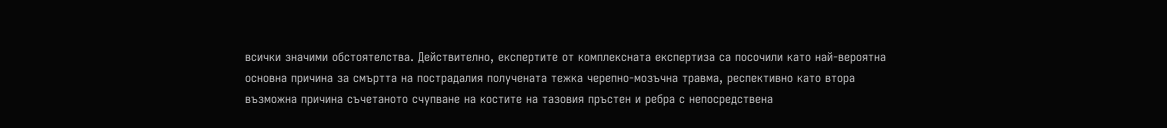всички значими обстоятелства. Действително, експертите от комплексната експертиза са посочили като най-вероятна основна причина за смъртта на пострадалия получената тежка черепно-мозъчна травма, респективно като втора възможна причина съчетаното счупване на костите на тазовия пръстен и ребра с непосредствена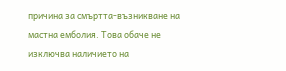причина за смъртта-възникване на мастна емболия. Това обаче не изключва наличието на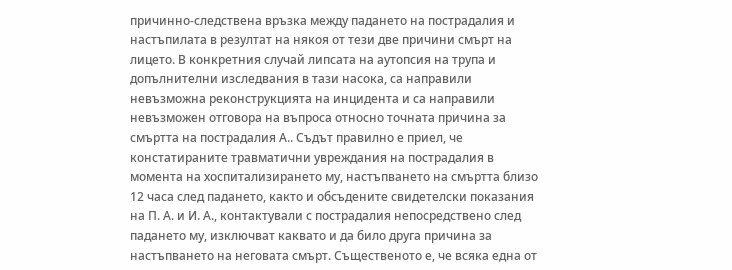причинно-следствена връзка между падането на пострадалия и настъпилата в резултат на някоя от тези две причини смърт на лицето. В конкретния случай липсата на аутопсия на трупа и допълнителни изследвания в тази насока, са направили невъзможна реконструкцията на инцидента и са направили невъзможен отговора на въпроса относно точната причина за смъртта на пострадалия А.. Съдът правилно е приел, че констатираните травматични увреждания на пострадалия в момента на хоспитализирането му, настъпването на смъртта близо 12 часа след падането, както и обсъдените свидетелски показания на П. А. и И. А., контактували с пострадалия непосредствено след падането му, изключват каквато и да било друга причина за настъпването на неговата смърт. Същественото е, че всяка една от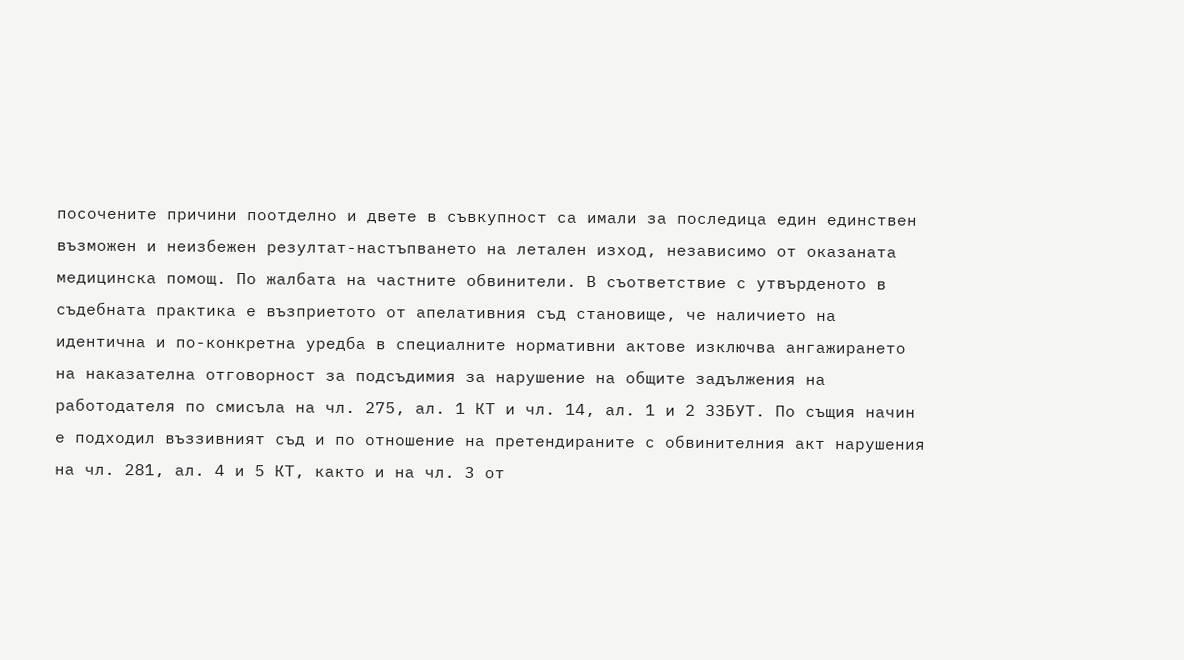посочените причини поотделно и двете в съвкупност са имали за последица един единствен възможен и неизбежен резултат-настъпването на летален изход, независимо от оказаната медицинска помощ. По жалбата на частните обвинители. В съответствие с утвърденото в съдебната практика е възприетото от апелативния съд становище, че наличието на идентична и по-конкретна уредба в специалните нормативни актове изключва ангажирането на наказателна отговорност за подсъдимия за нарушение на общите задължения на работодателя по смисъла на чл. 275, ал. 1 КТ и чл. 14, ал. 1 и 2 ЗЗБУТ. По същия начин е подходил въззивният съд и по отношение на претендираните с обвинителния акт нарушения на чл. 281, ал. 4 и 5 КТ, както и на чл. 3 от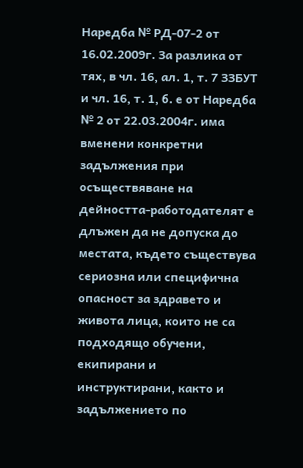Наредба № РД-07-2 от 16.02.2009г. За разлика от тях, в чл. 16, ал. 1, т. 7 ЗЗБУТ и чл. 16, т. 1, б. е от Наредба № 2 от 22.03.2004г. има вменени конкретни задължения при осъществяване на дейността-работодателят е длъжен да не допуска до местата, където съществува сериозна или специфична опасност за здравето и живота лица, които не са подходящо обучени, екипирани и инструктирани, както и задължението по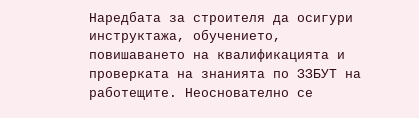Наредбата за строителя да осигури инструктажа, обучението, повишаването на квалификацията и проверката на знанията по ЗЗБУТ на работещите. Неоснователно се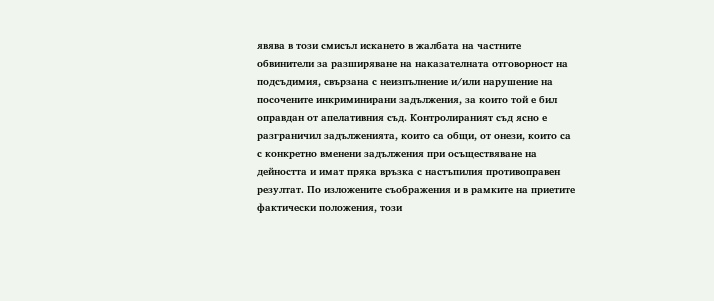явява в този смисъл искането в жалбата на частните обвинители за разширяване на наказателната отговорност на подсъдимия, свързана с неизпълнение и/или нарушение на посочените инкриминирани задължения, за които той е бил оправдан от апелативния съд. Контролираният съд ясно е разграничил задълженията, които са общи, от онези, които са с конкретно вменени задължения при осъществяване на дейността и имат пряка връзка с настъпилия противоправен резултат. По изложените съображения и в рамките на приетите фактически положения, този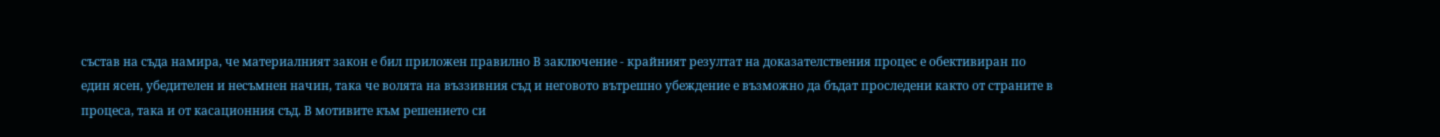състав на съда намира, че материалният закон е бил приложен правилно В заключение - крайният резултат на доказателствения процес е обективиран по един ясен, убедителен и несъмнен начин, така че волята на въззивния съд и неговото вътрешно убеждение е възможно да бъдат проследени както от страните в процеса, така и от касационния съд. В мотивите към решението си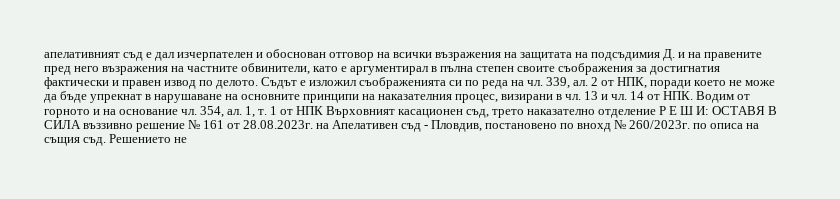апелативният съд е дал изчерпателен и обоснован отговор на всички възражения на защитата на подсъдимия Д. и на правените пред него възражения на частните обвинители, като е аргументирал в пълна степен своите съображения за достигнатия фактически и правен извод по делото. Съдът е изложил съображенията си по реда на чл. 339, ал. 2 от НПК, поради което не може да бъде упрекнат в нарушаване на основните принципи на наказателния процес, визирани в чл. 13 и чл. 14 от НПК. Водим от горното и на основание чл. 354, ал. 1, т. 1 от НПК Върховният касационен съд, трето наказателно отделение Р Е Ш И: ОСТАВЯ В СИЛА въззивно решение № 161 от 28.08.2023г. на Апелативен съд - Пловдив, постановено по внохд № 260/2023г. по описа на същия съд. Решението не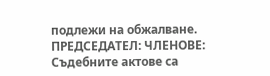подлежи на обжалване. ПРЕДСЕДАТЕЛ: ЧЛЕНОВЕ:
Съдебните актове са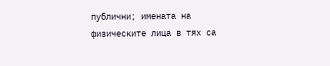публични; имената на физическите лица в тях са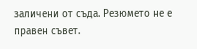заличени от съда. Резюмето не е правен съвет.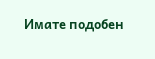Имате подобен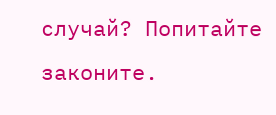случай? Попитайте законите.